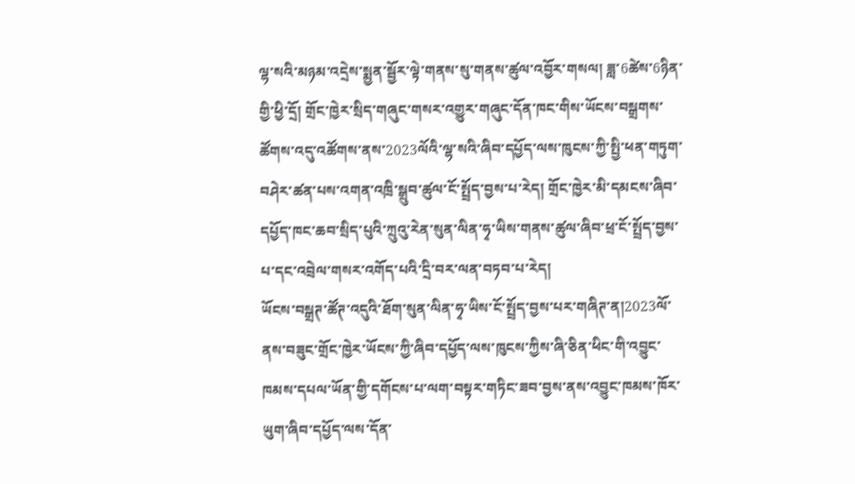ལྷ་སའི་མཉམ་འདྲེས་སྨྱན་སྦྱོར་ལྟེ་གནས་སུ་གནས་ཚུལ་འབྱོར་གསལ། ཟླ་6ཚེས་6ཉིན་གྱི་ཕྱི་དྲོ། གྲོང་ཁྱེར་སྲིད་གཞུང་གསར་འགྱུར་གཞུང་དོན་ཁང་གིས་ཡོངས་བསྒྲགས་ཚོགས་འདུ་འཚོགས་ནས་2023ལོའི་ལྷ་སའི་ཞིབ་དཔྱོད་ལས་ཁུངས་ཀྱི་སྤྱི་ཕན་གཏུག་བཤེར་ཚན་པས་འགན་འཁྲི་སྒྲུབ་ཚུལ་ངོ་སྤྲོད་བྱས་པ་རེད། གྲོང་ཁྱེར་མི་དམངས་ཞིབ་དཔྱོད་ཁང་ཆབ་སྲིད་པུའི་ཀྲུའུ་རེན་སུན་ལིན་ཧྭ་ཡིས་གནས་ཚུལ་ཞིབ་ཕྲ་ངོ་སྤྲོད་བྱས་པ་དང་འབྲེལ་གསར་འགོད་པའི་དྲི་བར་ལན་བཏབ་པ་རེད།
ཡོངས་བསྒྲཊ་ཚོཊ་འདུའི་ཐོག་སུན་ལིན་ཧྭ་ཡིས་ངོ་སྤྲོད་བྱས་པར་གཞིཊ་ན།2023ལོ་ནས་བཟུང་གྲོང་ཁྱེར་ཡོངས་ཀྱི་ཞིབ་དཔྱོད་ལས་ཁུངས་ཀྱིས་ཞི་ཅིན་ཕིང་གི་འབྱུང་ཁམས་དཔལ་ཡོན་གྱི་དགོངས་པ་ལག་བསྟར་གཏིང་ཟབ་བྱས་ནས་འབྱུང་ཁམས་ཁོར་ཡུག་ཞིབ་དཔྱོད་ལས་དོན་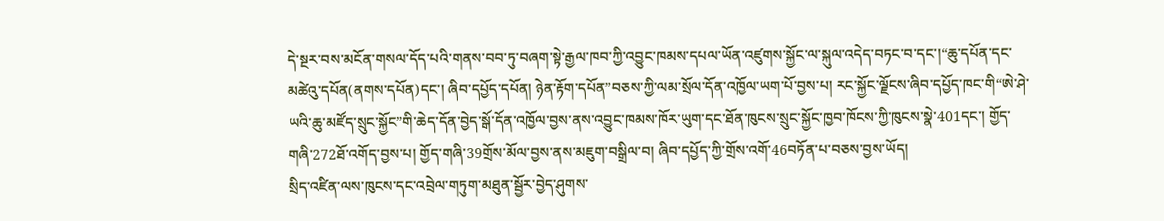དེ་སྔར་བས་མངོན་གསལ་དོད་པའི་གནས་བབ་ཏུ་བཞག་སྟེ་རྒྱལ་ཁབ་ཀྱི་འབྱུང་ཁམས་དཔལ་ཡོན་འཛུགས་སྐྱོང་ལ་སྐུལ་འདེད་བཏང་བ་དང་།“ཆུ་དཔོན་དང་མཚེའུ་དཔོན(ནགས་དཔོན)དང་། ཞིབ་དཔྱོད་དཔོན། ཉེན་རྟོག་དཔོན”བཅས་ཀྱི་ལམ་སྲོལ་དོན་འཁྱོལ་ཡག་པོ་བྱས་པ། རང་སྐྱོང་ལྗོངས་ཞིབ་དཔྱོད་ཁང་གི“ཨེ་ཤེ་ཡའི་ཆུ་མཛོད་སྲུང་སྐྱོང”གི་ཆེད་དོན་བྱེད་སྒོ་དོན་འཁྱོལ་བྱས་ནས་འབྱུང་ཁམས་ཁོར་ཡུག་དང་ཐོན་ཁུངས་སྲུང་སྐྱོང་ཁྱབ་ཁོངས་ཀྱི་ཁུངས་སྣེ་401དང་། གྱོད་གཞི་272ཐོ་འགོད་བྱས་པ། གྱོད་གཞི་39གྲོས་མོལ་བྱས་ནས་མཇུག་བསྒྲིལ་བ། ཞིབ་དཔྱོད་ཀྱི་གྲོས་འགོ་46བཏོན་པ་བཅས་བྱས་ཡོད།
སྲིད་འཛིན་ལས་ཁུངས་དང་འབྲེལ་གཏུག་མཐུན་སྦྱོར་བྱེད་ཤུགས་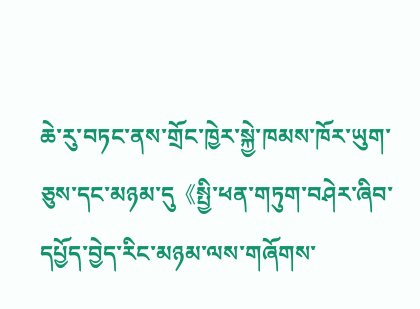ཆེ་རུ་བཏང་ནས་གྲོང་ཁྱེར་སྐྱེ་ཁམས་ཁོར་ཡུག་ཅུས་དང་མཉམ་དུ《སྤྱི་ཕན་གཏུག་བཤེར་ཞིབ་དཔྱོད་བྱེད་རིང་མཉམ་ལས་གཞོགས་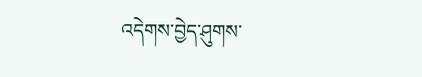འདེགས་བྱེད་ཤུགས་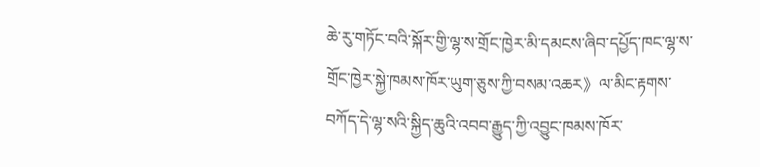ཆེ་རུ་གཏོང་བའི་སྐོར་གྱི་ལྷ་ས་གྲོང་ཁྱེར་མི་དམངས་ཞིབ་དཔྱོད་ཁང་ལྷ་ས་གྲོང་ཁྱེར་སྐྱེ་ཁམས་ཁོར་ཡུག་ཅུས་ཀྱི་བསམ་འཆར》ལ་མིང་རྟགས་བཀོད་དེ་ལྷ་སའི་སྐྱིད་ཆུའི་འབབ་རྒྱུད་ཀྱི་འབྱུང་ཁམས་ཁོར་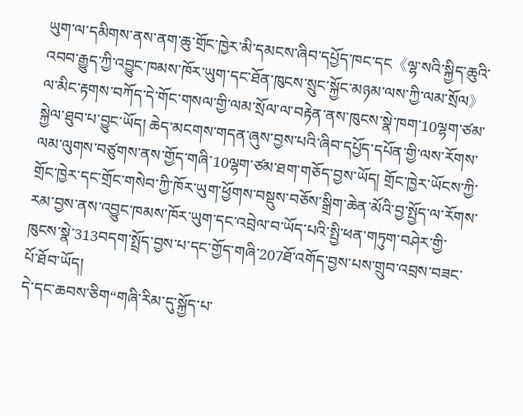ཡུག་ལ་དམིགས་ནས་ནག་ཆུ་གྲོང་ཁྱེར་མི་དམངས་ཞིབ་དཔྱོད་ཁང་དང《ལྷ་སའི་སྐྱིད་ཆུའི་འབབ་རྒྱུད་ཀྱི་འབྱུང་ཁམས་ཁོར་ཡུག་དང་ཐོན་ཁུངས་སྲུང་སྐྱོང་མཉམ་ལས་ཀྱི་ལམ་སྲོལ》ལ་མིང་རྟགས་བཀོད་དེ་གོང་གསལ་གྱི་ལམ་སྲོལ་ལ་བརྟེན་ནས་ཁུངས་སྣེ་ཁག་10ལྷག་ཙམ་སྐྱེལ་ཐུབ་པ་བྱུང་ཡོད། ཆེད་མངགས་གདན་ཞུས་བྱས་པའི་ཞིབ་དཔྱོད་དཔོན་གྱི་ལས་རོགས་ལམ་ལུགས་བཙུགས་ནས་གྱོད་གཞི་10ལྷག་ཙམ་ཐག་གཅོད་བྱས་ཡོད། གྲོང་ཁྱེར་ཡོངས་ཀྱི་གྲོང་ཁྱེར་དང་གྲོང་གསེབ་ཀྱི་ཁོར་ཡུག་ཕྱོགས་བསྡུས་བཅོས་སྒྲིག་ཆེན་མོའི་བྱ་སྤྱོད་ལ་རོགས་རམ་བྱས་ནས་འབྱུང་ཁམས་ཁོར་ཡུག་དང་འབྲེལ་བ་ཡོད་པའི་སྤྱི་ཕན་གཏུག་བཤེར་གྱི་ཁུངས་སྣེ་313བདག་སྤྲོད་བྱས་པ་དང་གྱོད་གཞི་207ཐོ་འགོད་བྱས་པས་གྲུབ་འབྲས་བཟང་པོ་ཐོབ་ཡོད།
དེ་དང་ཆབས་ཅིག“གཞི་རིམ་དུ་སྐྱོད་པ་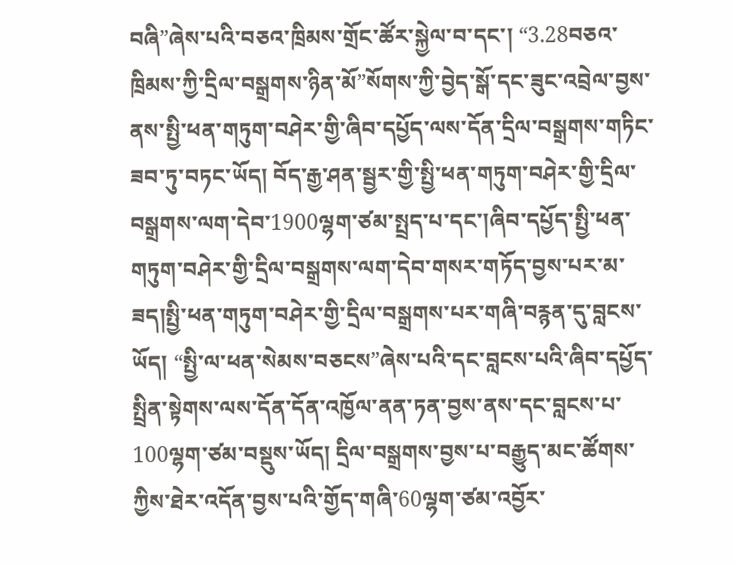བཞི”ཞེས་པའི་བཅའ་ཁྲིམས་གྲོང་ཚོར་སྐྱེལ་བ་དང་། “3.28བཅའ་ཁྲིམས་ཀྱི་དྲིལ་བསྒྲགས་ཉིན་མོ”སོགས་ཀྱི་བྱེད་སྒོ་དང་ཟུང་འབྲེལ་བྱས་ནས་སྤྱི་ཕན་གཏུག་བཤེར་གྱི་ཞིབ་དཔྱོད་ལས་དོན་དྲིལ་བསྒྲགས་གཏིང་ཟབ་ཏུ་བཏང་ཡོད། བོད་རྒྱ་ཤན་སྦྱར་གྱི་སྤྱི་ཕན་གཏུག་བཤེར་གྱི་དྲིལ་བསྒྲགས་ལག་དེབ་1900ལྷག་ཙམ་སྤྲད་པ་དང་།ཞིབ་དཔྱོད་སྤྱི་ཕན་གཏུག་བཤེར་གྱི་དྲིལ་བསྒྲགས་ལག་དེབ་གསར་གཏོད་བྱས་པར་མ་ཟད།སྤྱི་ཕན་གཏུག་བཤེར་གྱི་དྲིལ་བསྒྲགས་པར་གཞི་བརྙན་དུ་བླངས་ཡོད། “སྤྱི་ལ་ཕན་སེམས་བཅངས”ཞེས་པའི་དང་བླངས་པའི་ཞིབ་དཔྱོད་སྤྲིན་སྟེགས་ལས་དོན་དོན་འཁྱོལ་ནན་ཏན་བྱས་ནས་དང་བླངས་པ་100ལྷག་ཙམ་བསྡུས་ཡོད། དྲིལ་བསྒྲགས་བྱས་པ་བརྒྱུད་མང་ཚོགས་ཀྱིས་ཐེར་འདོན་བྱས་པའི་གྱོད་གཞི་60ལྷག་ཙམ་འབྱོར་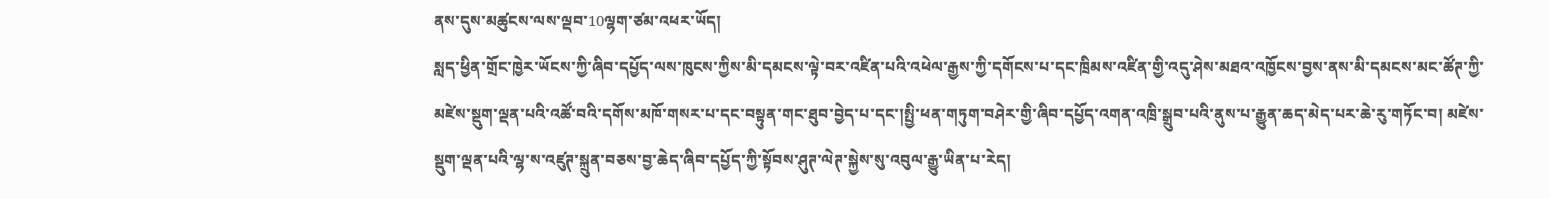ནས་དུས་མཚུངས་ལས་ལྡབ་10ལྷག་ཙམ་འཕར་ཡོད།
སླད་ཕྱིན་གྲོང་ཁྱེར་ཡོངས་ཀྱི་ཞིབ་དཔྱོད་ལས་ཁུངས་ཀྱིས་མི་དམངས་ལྟེ་བར་འཛིན་པའི་འཕེལ་རྒྱས་ཀྱི་དགོངས་པ་དང་ཁྲིམས་འཛིན་གྱི་འདུ་ཤེས་མཐའ་འཁྱོངས་བྱས་ནས་མི་དམངས་མང་ཚོཊ་ཀྱི་མཛེས་སྡུག་ལྡན་པའི་འཚོ་བའི་དགོས་མཁོ་གསར་པ་དང་བསྟུན་གང་ཐུབ་བྱེད་པ་དང་།སྤྱི་ཕན་གཏུག་བཤེར་གྱི་ཞིབ་དཔྱོད་འགན་འཁྲི་སྒྲུབ་པའི་ནུས་པ་རྒྱུན་ཆད་མེད་པར་ཆེ་རུ་གཏོང་བ། མཛེས་སྡུག་ལྡན་པའི་ལྷ་ས་འཛུཊ་སྐྲུན་བཅས་བྱ་ཆེད་ཞིབ་དཔྱོད་ཀྱི་སྟོབས་ཤུཊ་ལེཊ་སྐྱེས་སུ་འབུལ་རྒྱུ་ཡིན་པ་རེད།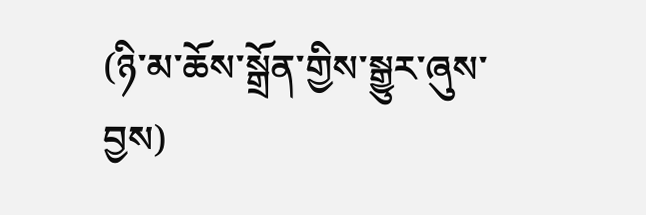(ཉི་མ་ཆོས་སྒྲོན་གྱིས་སྒྱུར་ཞུས་བྱས)